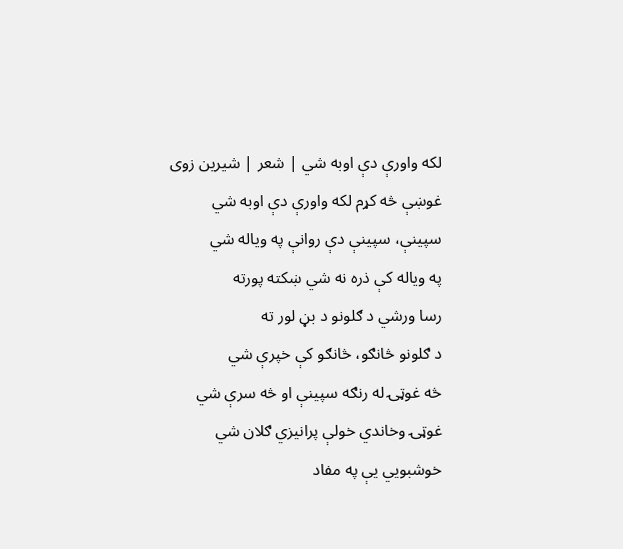لکه واورې دې اوبه شي | شعر | شیرین زوی
غوښې څه کړم لکه واورې دې اوبه شي
سپينې، سپينې دې روانې په وياله شي
په وياله کې ذره نه شي ښکته پورته
رسا ورشي د ګلونو د بڼ لور ته
د ګلونو څانګو، څانګو کې خپرې شي
څه غوټۍ له رنګه سپينې او څه سرې شي
غوټۍ وخاندي خولې پرانيزي ګلان شي
خوشبويي يې په مفاد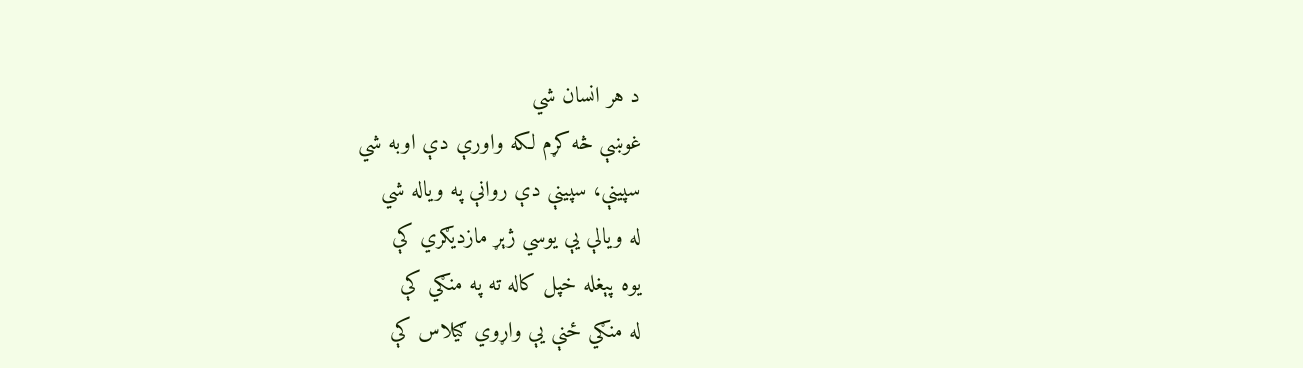د هر انسان شي
غوښې څه کړم لکه واورې دې اوبه شي
سپينې، سپينې دې روانې په وياله شي
له ويالې يې يوسي ژېړ مازديګري کې
يوه پېغله خپل کاله ته په منګي کې
له منګي ځنې يې واړوي ګيلاس کې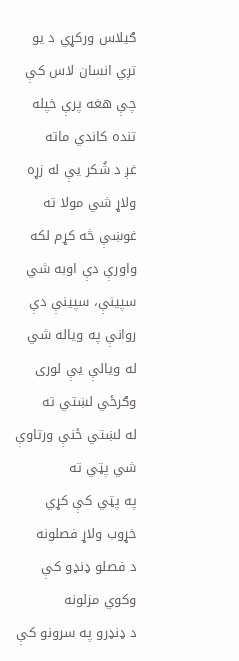ګيلاس ورکړي د يو تږي انسان لاس کې
چې هغه پرې خپله تنده کاندي ماته
غږ د شُکر يې له زړه ولاړ شي مولا ته
غوښې څه کړم لکه واورې دې اوبه شي
سپينې، سپينې دې روانې په وياله شي
له ويالې يې لورى وګرځي لښتي ته
له لښتي ځنې ورتاوې شي پټي ته
په پټي کې کړي خړوب ولاړ فصلونه
د فصلو ډنډو کې وکوي مزلونه
د ډنډرو په سرونو کې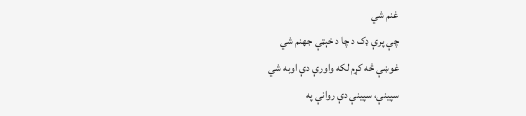غنم شي
چې پرې ډک د چا د خېټې جهنم شي
غوښې څه کړم لکه واورې دې اوبه شي
سپينې، سپينې دې روانې په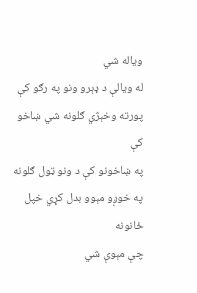وياله شي
له ويالې د ډېرو ونو په رګو کې
پورته وخېژي ګلونه شي ښاخو کې
په ښاخونو کې د ونو ټول ګلونه
په خوږو مېوو بدل کړي خپل ځانونه
چې مېوې شي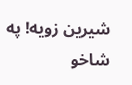شيرين زويه! په شاخو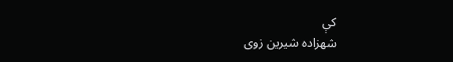کې
شهزاده شیرین زوی